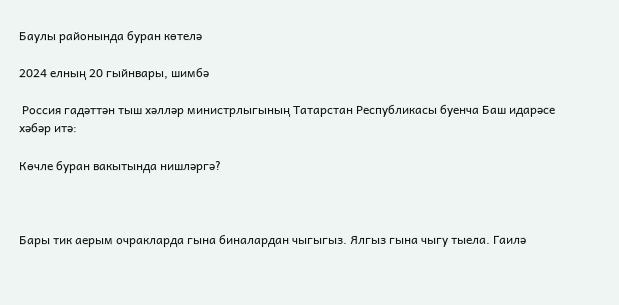Баулы районында буран көтелә

2024 елның 20 гыйнвары, шимбә

 Россия гадәттән тыш хәлләр министрлыгының Татарстан Республикасы буенча Баш идарәсе хәбәр итә:

Көчле буран вакытында нишләргә?



Бары тик аерым очракларда гына биналардан чыгыгыз. Ялгыз гына чыгу тыела. Гаилә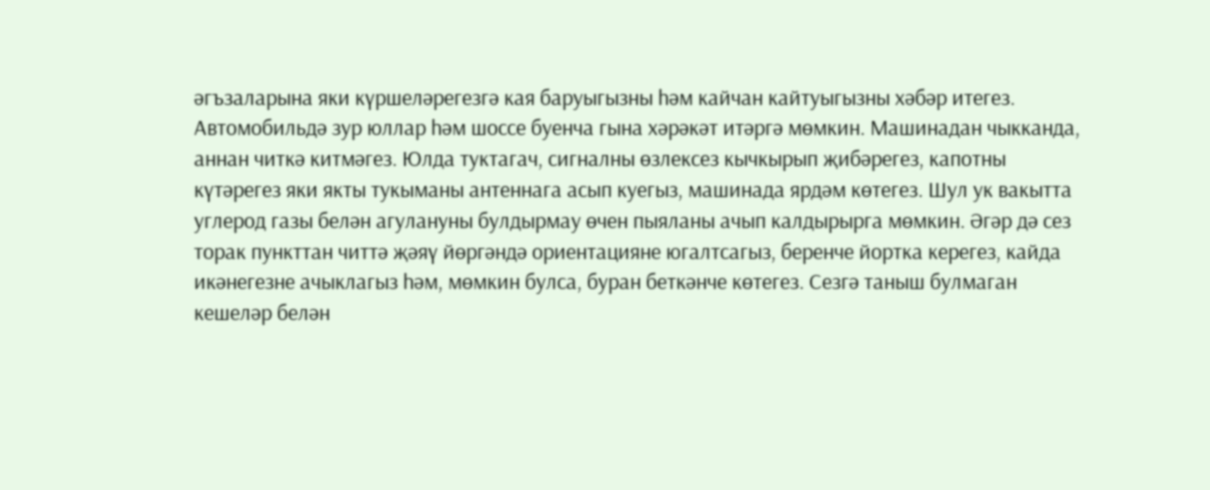әгъзаларына яки күршеләрегезгә кая баруыгызны һәм кайчан кайтуыгызны хәбәр итегез. Автомобильдә зур юллар һәм шоссе буенча гына хәрәкәт итәргә мөмкин. Машинадан чыкканда, аннан читкә китмәгез. Юлда туктагач, сигналны өзлексез кычкырып җибәрегез, капотны күтәрегез яки якты тукыманы антеннага асып куегыз, машинада ярдәм көтегез. Шул ук вакытта углерод газы белән агулануны булдырмау өчен пыяланы ачып калдырырга мөмкин. Әгәр дә сез торак пункттан читтә җәяү йөргәндә ориентацияне югалтсагыз, беренче йортка керегез, кайда икәнегезне ачыклагыз һәм, мөмкин булса, буран беткәнче көтегез. Сезгә таныш булмаган кешеләр белән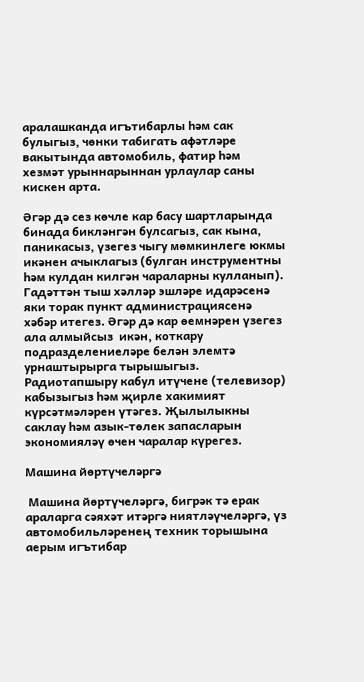аралашканда игътибарлы һәм сак булыгыз, чөнки табигать афәтләре вакытында автомобиль, фатир һәм хезмәт урыннарыннан урлаулар саны кискен арта.

Әгәр дә сез көчле кар басу шартларында бинада бикләнгән булсагыз, сак кына, паникасыз, үзегез чыгу мөмкинлеге юкмы икәнен ачыклагыз (булган инструментны һәм кулдан килгән чараларны кулланып). Гадәттән тыш хәлләр эшләре идарәсенә яки торак пункт администрациясенә хәбәр итегез. Әгәр дә кар өемнәрен үзегез ала алмыйсыз  икән, коткару подразделениеләре белән элемтә урнаштырырга тырышыгыз. Радиотапшыру кабул итүчене (телевизор) кабызыгыз һәм җирле хакимият күрсәтмәләрен үтәгез. Җылылыкны саклау һәм азык-төлек запасларын экономияләү өчен чаралар күрегез.

Машина йөртүчеләргә

 Машина йөртүчеләргә, бигрәк тә ерак араларга сәяхәт итәргә ниятләүчеләргә, үз автомобильләренең техник торышына аерым игътибар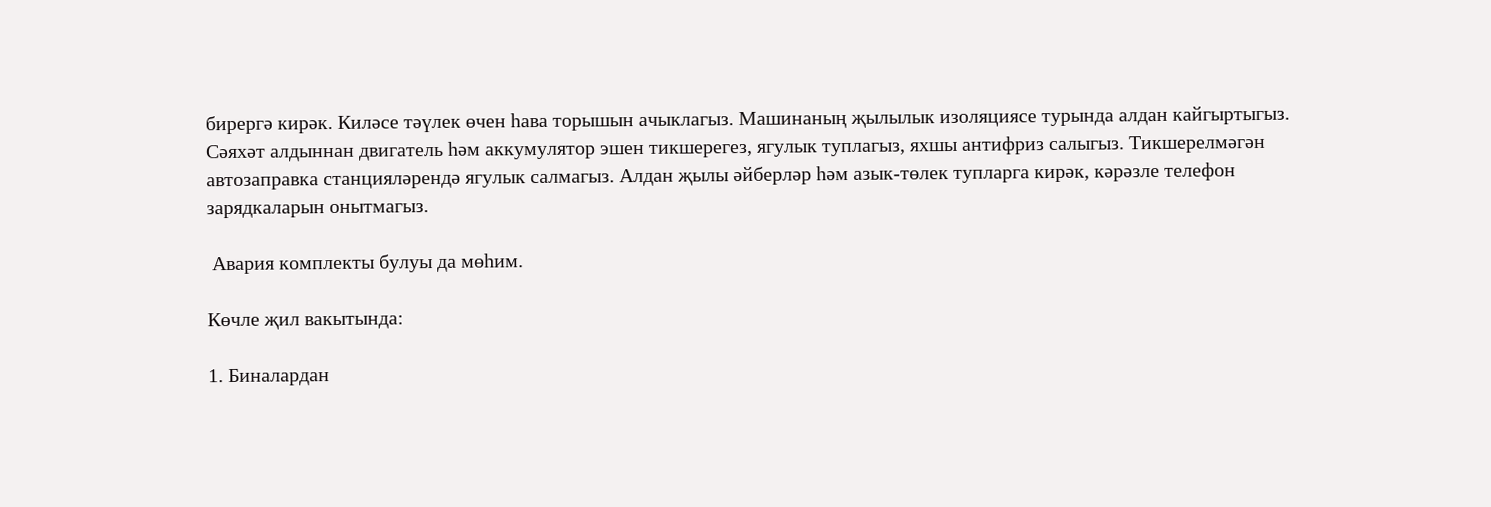бирергә кирәк. Киләсе тәүлек өчен һава торышын ачыклагыз. Машинаның җылылык изоляциясе турында алдан кайгыртыгыз. Сәяхәт алдыннан двигатель һәм аккумулятор эшен тикшерегез, ягулык туплагыз, яхшы антифриз салыгыз. Тикшерелмәгән автозаправка станцияләрендә ягулык салмагыз. Алдан җылы әйберләр һәм азык-төлек тупларга кирәк, кәрәзле телефон зарядкаларын онытмагыз.

 Авария комплекты булуы да мөһим.

Көчле җил вакытында:

1. Биналардан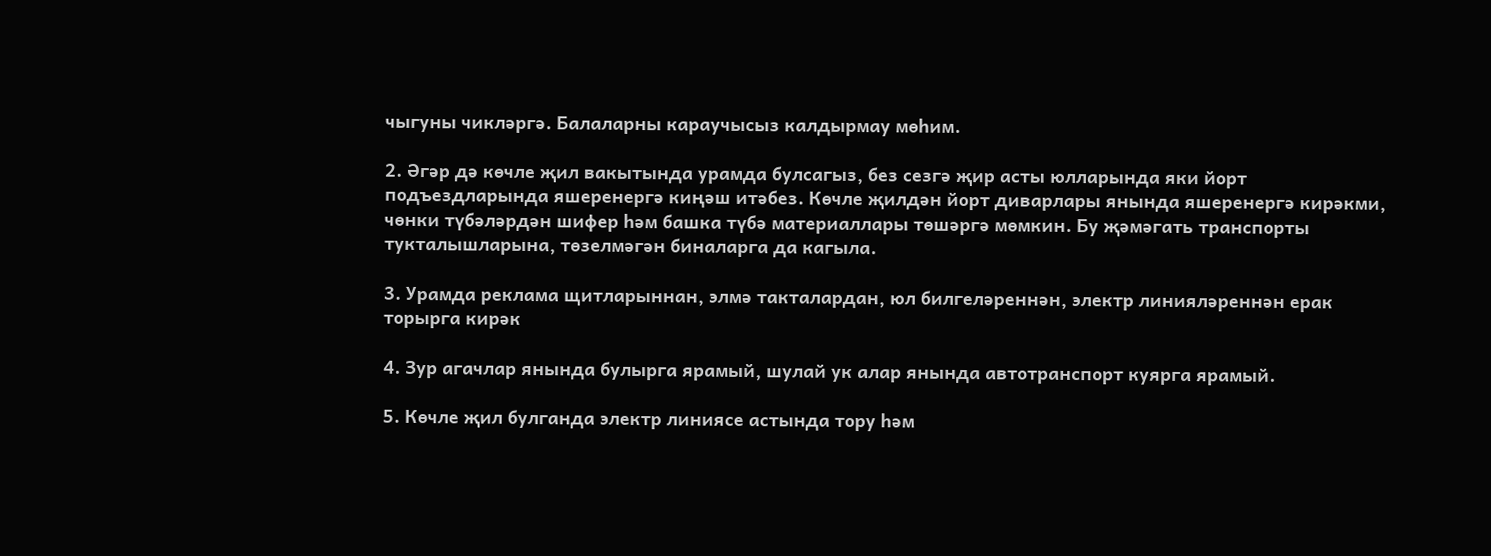чыгуны чикләргә. Балаларны караучысыз калдырмау мөһим.

2. Әгәр дә көчле җил вакытында урамда булсагыз, без сезгә җир асты юлларында яки йорт подъездларында яшеренергә киңәш итәбез. Көчле җилдән йорт диварлары янында яшеренергә кирәкми, чөнки түбәләрдән шифер һәм башка түбә материаллары төшәргә мөмкин. Бу җәмәгать транспорты тукталышларына, төзелмәгән биналарга да кагыла.

3. Урамда реклама щитларыннан, элмә такталардан, юл билгеләреннән, электр линияләреннән ерак торырга кирәк

4. Зур агачлар янында булырга ярамый, шулай ук алар янында автотранспорт куярга ярамый.

5. Көчле җил булганда электр линиясе астында тору һәм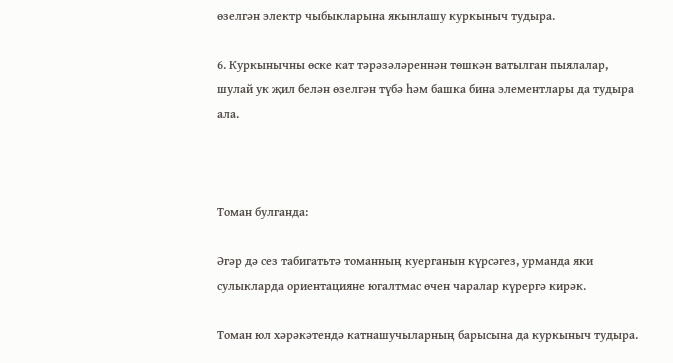өзелгән электр чыбыкларына якынлашу куркыныч тудыра.

6. Куркынычны өске кат тәрәзәләреннән төшкән ватылган пыялалар, шулай ук җил белән өзелгән түбә һәм башка бина элементлары да тудыра ала.



Томан булганда:

Әгәр дә сез табигатьтә томанның куерганын күрсәгез, урманда яки сулыкларда ориентацияне югалтмас өчен чаралар күрергә кирәк.

Томан юл хәрәкәтендә катнашучыларның барысына да куркыныч тудыра.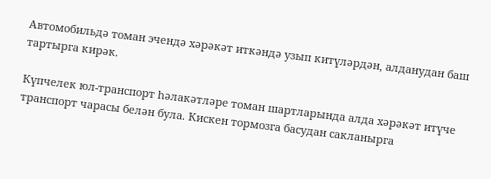Автомобильдә томан эчендә хәрәкәт иткәндә узып китүләрдән, алданудан баш тартырга кирәк.

Күпчелек юл-транспорт һәлакәтләре томан шартларында алда хәрәкәт итүче транспорт чарасы белән була. Кискен тормозга басудан сакланырга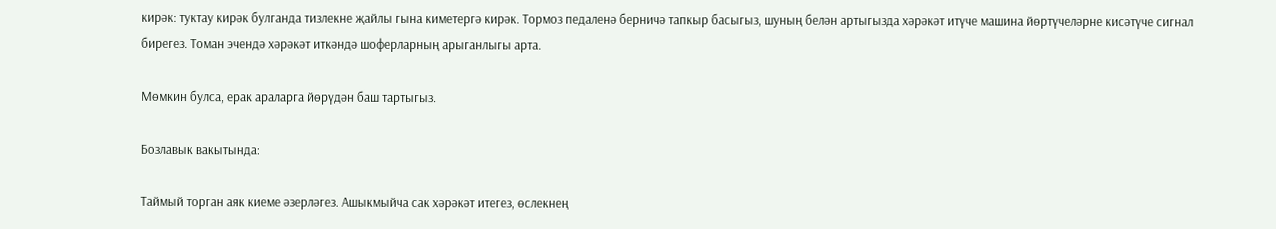кирәк: туктау кирәк булганда тизлекне җайлы гына киметергә кирәк. Тормоз педаленә берничә тапкыр басыгыз, шуның белән артыгызда хәрәкәт итүче машина йөртүчеләрне кисәтүче сигнал бирегез. Томан эчендә хәрәкәт иткәндә шоферларның арыганлыгы арта.

Мөмкин булса, ерак араларга йөрүдән баш тартыгыз.

Бозлавык вакытында:

Таймый торган аяк киеме әзерләгез. Ашыкмыйча сак хәрәкәт итегез, өслекнең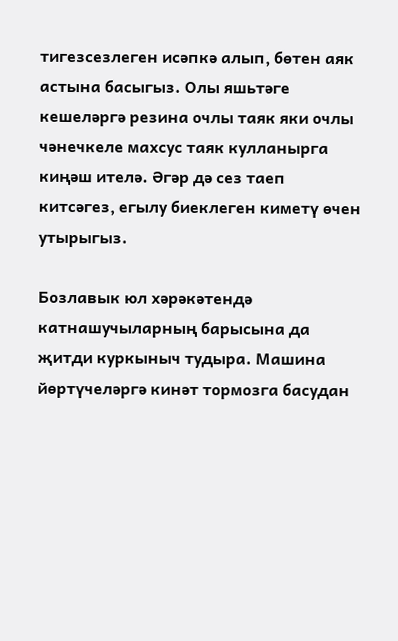тигезсезлеген исәпкә алып, бөтен аяк астына басыгыз. Олы яшьтәге кешеләргә резина очлы таяк яки очлы чәнечкеле махсус таяк кулланырга киңәш ителә. Әгәр дә сез таеп китсәгез, егылу биеклеген киметү өчен утырыгыз.

Бозлавык юл хәрәкәтендә катнашучыларның барысына да җитди куркыныч тудыра. Машина йөртүчеләргә кинәт тормозга басудан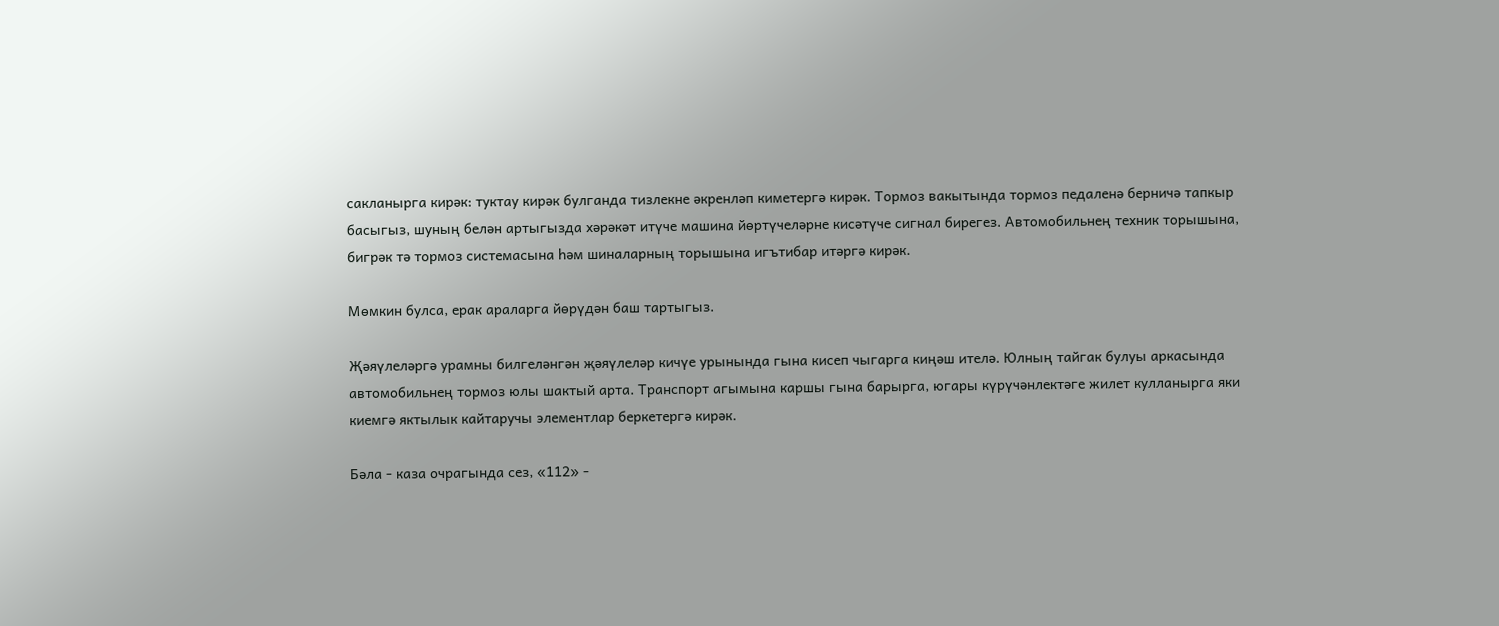сакланырга кирәк: туктау кирәк булганда тизлекне әкренләп киметергә кирәк. Тормоз вакытында тормоз педаленә берничә тапкыр басыгыз, шуның белән артыгызда хәрәкәт итүче машина йөртүчеләрне кисәтүче сигнал бирегез. Автомобильнең техник торышына, бигрәк тә тормоз системасына һәм шиналарның торышына игътибар итәргә кирәк.

Мөмкин булса, ерак араларга йөрүдән баш тартыгыз.

Җәяүлеләргә урамны билгеләнгән җәяүлеләр кичүе урынында гына кисеп чыгарга киңәш ителә. Юлның тайгак булуы аркасында автомобильнең тормоз юлы шактый арта. Транспорт агымына каршы гына барырга, югары күрүчәнлектәге жилет кулланырга яки киемгә яктылык кайтаручы элементлар беркетергә кирәк.

Бәла - каза очрагында сез, «112» -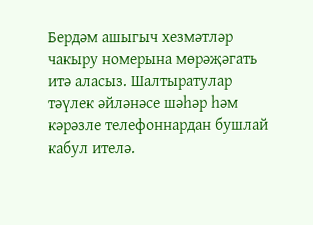Бердәм ашыгыч хезмәтләр чакыру номерына мөрәҗәгать итә аласыз. Шалтыратулар тәүлек әйләнәсе шәһәр һәм кәрәзле телефоннардан бушлай кабул ителә.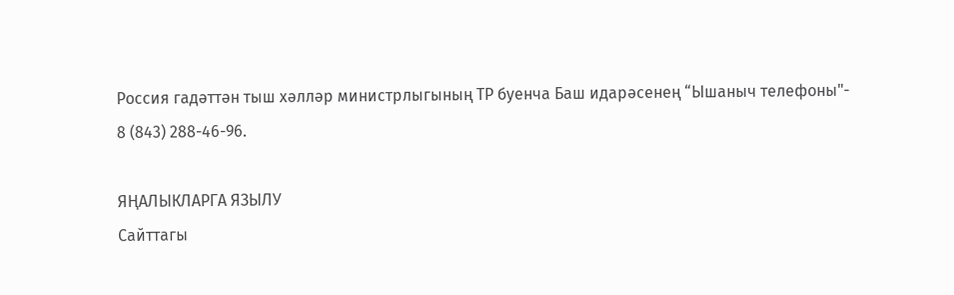Россия гадәттән тыш хәлләр министрлыгының ТР буенча Баш идарәсенең “Ышаныч телефоны"- 8 (843) 288-46-96.

ЯҢАЛЫКЛАРГА ЯЗЫЛУ
Сайттагы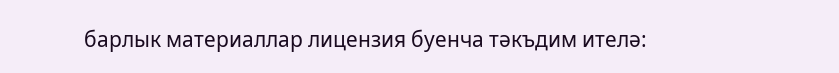барлык материаллар лицензия буенча тәкъдим ителә: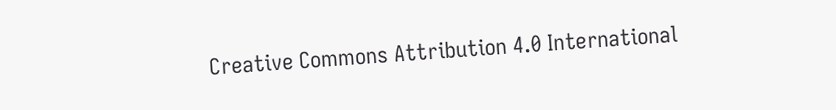Creative Commons Attribution 4.0 International